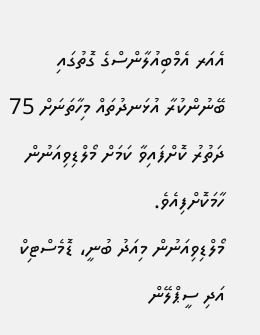އެއަރ އެމްބިއުލާންސްގެ ގޮތުގައި ބޭނުންކުރާ އުޅަނދުތައް މިހާތަނަށް 75 ދަތުރު ކޮށްފައިވާ ކަމަށް މޯލްޑިވިއަނުން ހާމަކޮށްފިއެވެ.
މޯލްޑިވިއަނުން މިއަދު ބުނީ، ޑޮމެސްޓިކް އަދި ސީޕްލޭން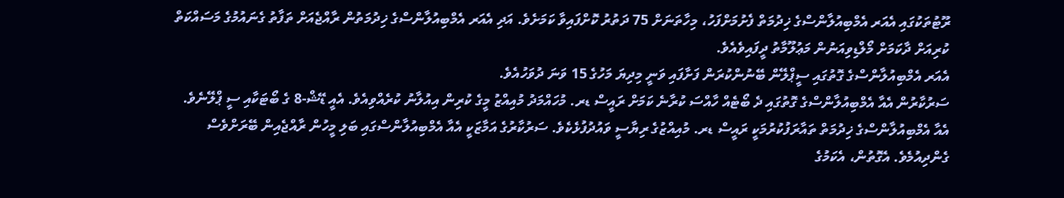ރޫޓުތަކުގައި އެއަރ އެމްބިއުލާންސްގެ ޚިދުމަތް ފެށުމަށްފަހު، މިހާތަނަށް 75 ދަތުރު ކޮށްފައިވާ ކަމަށެވެ. އަދި އެއަރ އެމްބިއުލާންސްގެ ޚިދުމަތުން ރާއްޖެއަށް ތަފާތު ގެނައުމުގެ މަސައްކަތް ކުރިއަށް ދާކަމަށް މޯލްޑިވިއަނުން މަޢުލޫމާތު ދީފައިވެއެވެ.
އެއަރ އެމްބިއުލާންސްގެ ގޮތުގައި ސީޕްލޭން ބޭނުންކުރަން ފަށާފައި ވަނީ މިދިޔަ މަހުގެ 15 ވަނަ ދުވަހުއެވެ.
ސަރުކާރުން އެއާ އެމްބިއުލާންސްގެ ގޮތުގައި ދެ ބޯޓެއް ހާއްސަ ކުރާނެ ކަމަށް ރައީސް ޑރ. މުހައްމަދު މުއިއްޒު މީގެ ކުރިން އިއުލާނު ކުރެއްވިއެވެ. އެއީ ޑޭޝް-8 ގެ ބޯޓަކާއި ސީ ޕްލޭނެވެ.
އެއާ އެމްބިއުލާންސްގެ ޚިދުމަތް ތައާރަފުކުރުމަކީ ރައީސް ޑރ. މުއިއްޒުގެ ރިޔާސީ ވައުދުފުޅެކެވެ. ސަރުކާރުގެ އަމާޒަކީ އެއާ އެމްބިއުލާންސްގައި ބަލި މީހުން ރާއްޖެއިން ބޭރަށްވެސް ގެންދިއުމެވެ. އެގޮތުން، އެކަމުގެ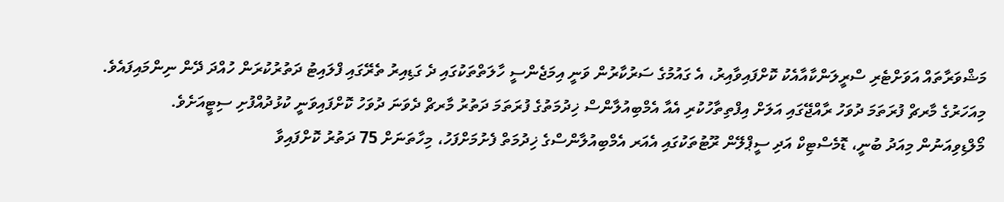މަޝްވަރާތައް އަވަށްޓެރި ސްރީލަންކާއާއެކު ކޮށްފައިވާއިރު، އެ ގައުމުގެ ސަރުކާރުން ވަނީ އިމަޖެންސީ ހާލަތްތަކުގައި ދެ ގަޑިއިރު ތެރޭގައި ފްލައިޓު ދަތުރުކުރަން ހުއްދަ ދޭން ނިންމައިފައެވެ.
މިއަހަރުގެ މާރޗް ފުރަތަމަ ދުވަހު ރާއްޖޭގައި އަލަށް އިފްތިތާހުކުރި އެއާ އެމްބިއުލާންސް ޚިދުމަތުގެ ފުރަތަމަ ދަތުރު މާރޗް ދެވަނަ ދުވަހު ކޮށްފައިވަނީ ކުޅުދުއްފުށި ސިޓީއަށެވެ.
މޯލްޑިވިއަނުން މިއަދު ބުނީ، ޑޮމެސްޓިކް އަދި ސީޕްލޭން ރޫޓުތަކުގައި އެއަރ އެމްބިއުލާންސްގެ ޚިދުމަތް ފެށުމަށްފަހު، މިހާތަނަށް 75 ދަތުރު ކޮށްފައިވާ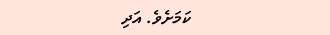ކަމަށެވެ. އަދި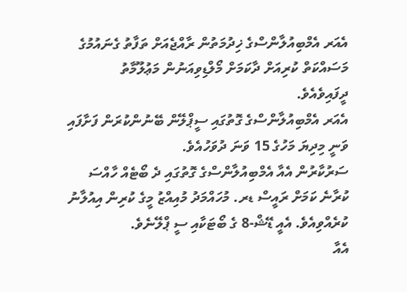އެއަރ އެމްބިއުލާންސްގެ ޚިދުމަތުން ރާއްޖެއަށް ތަފާތު ގެނައުމުގެ މަސައްކަތް ކުރިއަށް ދާކަމަށް މޯލްޑިވިއަނުން މަޢުލޫމާތު ދީފައިވެއެވެ.
އެއަރ އެމްބިއުލާންސްގެ ގޮތުގައި ސީޕްލޭން ބޭނުންކުރަން ފަށާފައި ވަނީ މިދިޔަ މަހުގެ 15 ވަނަ ދުވަހުއެވެ.
ސަރުކާރުން އެއާ އެމްބިއުލާންސްގެ ގޮތުގައި ދެ ބޯޓެއް ހާއްސަ ކުރާނެ ކަމަށް ރައީސް ޑރ. މުހައްމަދު މުއިއްޒު މީގެ ކުރިން އިއުލާނު ކުރެއްވިއެވެ. އެއީ ޑޭޝް-8 ގެ ބޯޓަކާއި ސީ ޕްލޭނެވެ.
އެއާ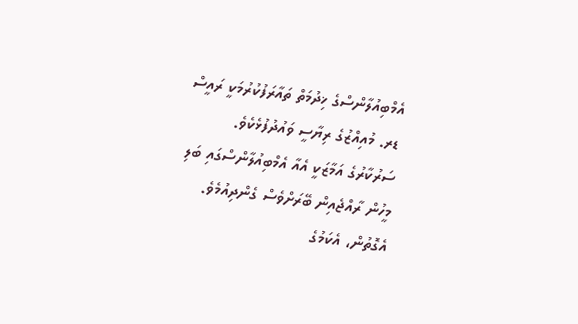އެމްބިއުލާންސްގެ ޚިދުމަތް ތައާރަފުކުރުމަކީ ރައީސް ޑރ. މުއިއްޒުގެ ރިޔާސީ ވައުދުފުޅެކެވެ. ސަރުކާރުގެ އަމާޒަކީ އެއާ އެމްބިއުލާންސްގައި ބަލި މީހުން ރާއްޖެއިން ބޭރަށްވެސް ގެންދިއުމެވެ. އެގޮތުން، އެކަމުގެ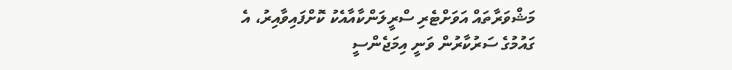މަޝްވަރާތައް އަވަށްޓެރި ސްރީލަންކާއާއެކު ކޮށްފައިވާއިރު، އެ ގައުމުގެ ސަރުކާރުން ވަނީ އިމަޖެންސީ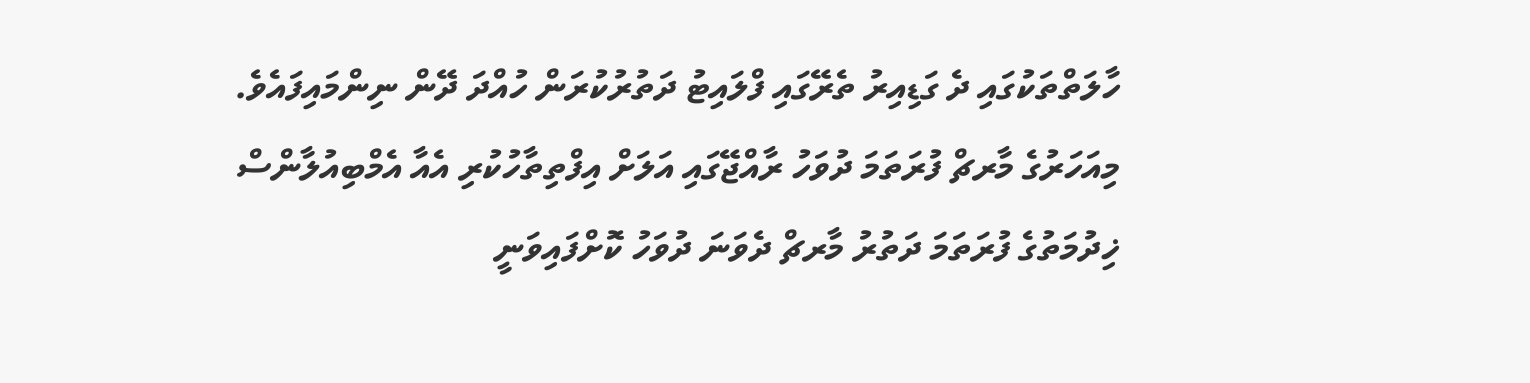ހާލަތްތަކުގައި ދެ ގަޑިއިރު ތެރޭގައި ފްލައިޓު ދަތުރުކުރަން ހުއްދަ ދޭން ނިންމައިފައެވެ.
މިއަހަރުގެ މާރޗް ފުރަތަމަ ދުވަހު ރާއްޖޭގައި އަލަށް އިފްތިތާހުކުރި އެއާ އެމްބިއުލާންސް ޚިދުމަތުގެ ފުރަތަމަ ދަތުރު މާރޗް ދެވަނަ ދުވަހު ކޮށްފައިވަނީ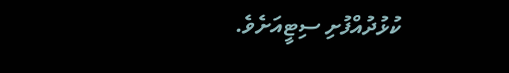ކުޅުދުއްފުށި ސިޓީއަށެވެ.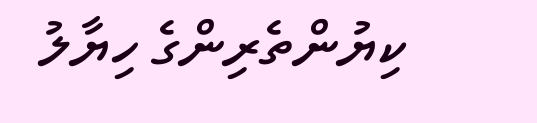ކިޔުންތެރިންގެ ހިޔާލު